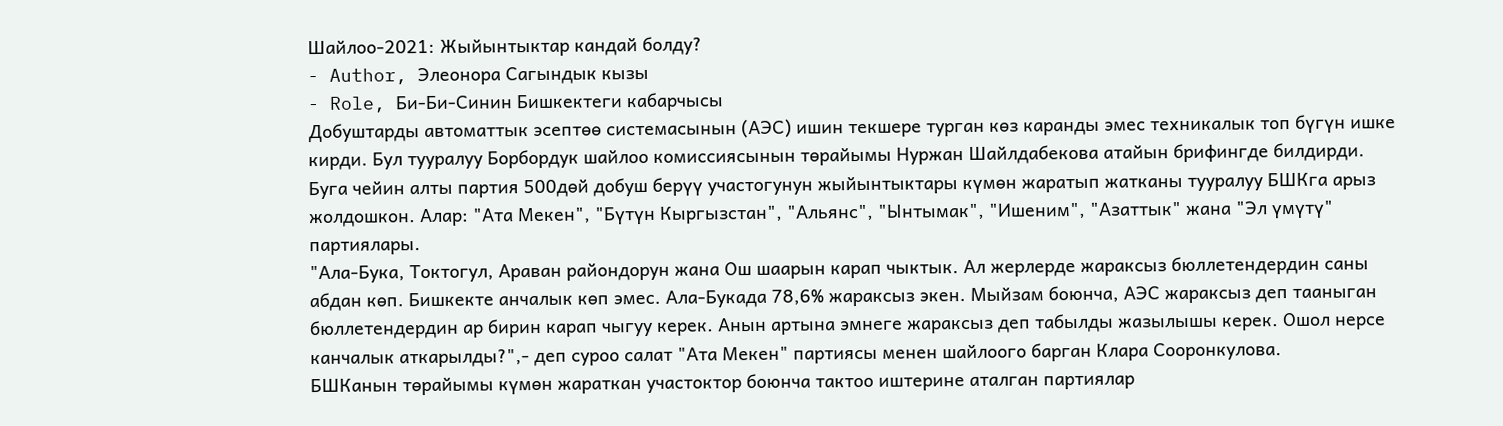Шайлоо-2021: Жыйынтыктар кандай болду?
- Author, Элеонора Сагындык кызы
- Role, Би-Би-Синин Бишкектеги кабарчысы
Добуштарды автоматтык эсептөө системасынын (АЭС) ишин текшере турган көз каранды эмес техникалык топ бүгүн ишке кирди. Бул тууралуу Борбордук шайлоо комиссиясынын төрайымы Нуржан Шайлдабекова атайын брифингде билдирди.
Буга чейин алты партия 500дөй добуш берүү участогунун жыйынтыктары күмөн жаратып жатканы тууралуу БШКга арыз жолдошкон. Алар: "Ата Мекен", "Бүтүн Кыргызстан", "Альянс", "Ынтымак", "Ишеним", "Азаттык" жана "Эл үмүтү" партиялары.
"Ала-Бука, Токтогул, Араван райондорун жана Ош шаарын карап чыктык. Ал жерлерде жараксыз бюллетендердин саны абдан көп. Бишкекте анчалык көп эмес. Ала-Букада 78,6% жараксыз экен. Мыйзам боюнча, АЭС жараксыз деп тааныган бюллетендердин ар бирин карап чыгуу керек. Анын артына эмнеге жараксыз деп табылды жазылышы керек. Ошол нерсе канчалык аткарылды?",- деп суроо салат "Ата Мекен" партиясы менен шайлоого барган Клара Сооронкулова.
БШКанын төрайымы күмөн жараткан участоктор боюнча тактоо иштерине аталган партиялар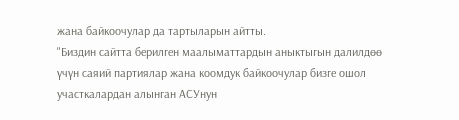жана байкоочулар да тартыларын айтты.
"Биздин сайтта берилген маалыматтардын аныктыгын далилдөө үчүн саяий партиялар жана коомдук байкоочулар бизге ошол участкалардан алынган АСУнун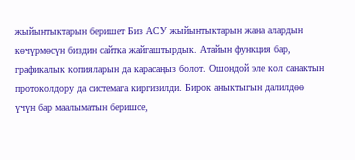жыйынтыктарын беришет Биз АСУ жыйынтыктарын жана алардын көчүрмөсүн биздин сайтка жайгаштырдык. Атайын функция бар, графикалык копияларын да карасаңыз болот. Ошондой эле кол санактын протоколдору да системага киргизилди. Бирок аныктыгын далилдөө үчүн бар маалыматын беришсе,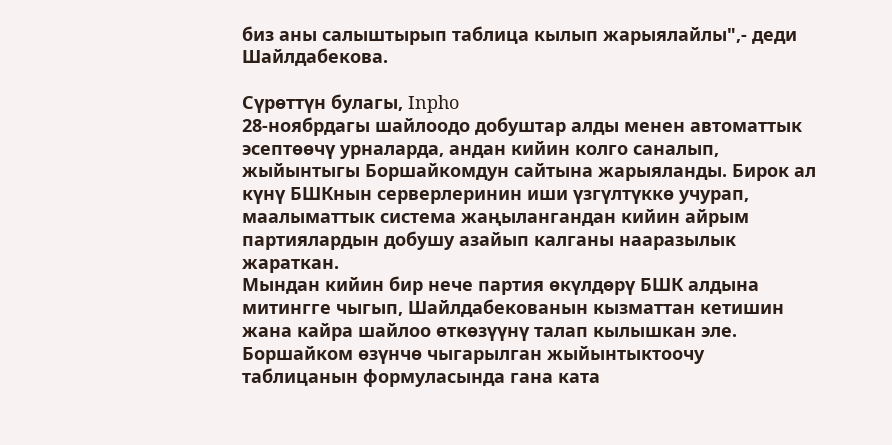биз аны салыштырып таблица кылып жарыялайлы",- деди Шайлдабекова.

Сүрөттүн булагы, Inpho
28-ноябрдагы шайлоодо добуштар алды менен автоматтык эсептөөчү урналарда, андан кийин колго саналып, жыйынтыгы Боршайкомдун сайтына жарыяланды. Бирок ал күнү БШКнын серверлеринин иши үзгүлтүккө учурап, маалыматтык система жаңылангандан кийин айрым партиялардын добушу азайып калганы нааразылык жараткан.
Мындан кийин бир нече партия өкүлдөрү БШК алдына митингге чыгып, Шайлдабекованын кызматтан кетишин жана кайра шайлоо өткөзүүнү талап кылышкан эле.
Боршайком өзүнчө чыгарылган жыйынтыктоочу таблицанын формуласында гана ката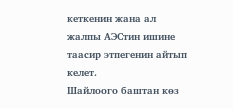кеткенин жана ал жалпы АЭСтин ишине таасир этпегенин айтып келет.
Шайлоого баштан көз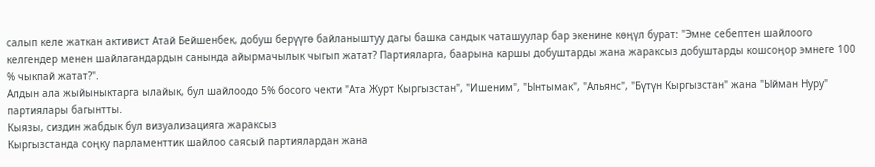салып келе жаткан активист Атай Бейшенбек, добуш берүүгө байланыштуу дагы башка сандык чаташуулар бар экенине көңүл бурат: "Эмне себептен шайлоого келгендер менен шайлагандардын санында айырмачылык чыгып жатат? Партияларга, баарына каршы добуштарды жана жараксыз добуштарды кошсоңор эмнеге 100 % чыкпай жатат?".
Алдын ала жыйыныктарга ылайык, бул шайлоодо 5% босого чекти "Ата Журт Кыргызстан", "Ишеним", "Ынтымак", "Альянс", "Бүтүн Кыргызстан" жана "Ыйман Нуру" партиялары багынтты.
Кыязы, сиздин жабдык бул визуализацияга жараксыз
Кыргызстанда соңку парламенттик шайлоо саясый партиялардан жана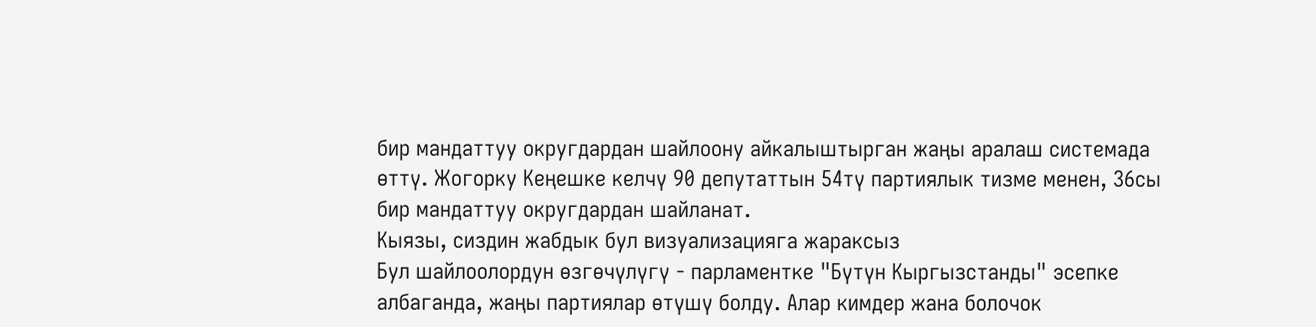бир мандаттуу округдардан шайлоону айкалыштырган жаңы аралаш системада өттү. Жогорку Кеңешке келчү 90 депутаттын 54тү партиялык тизме менен, 36сы бир мандаттуу округдардан шайланат.
Кыязы, сиздин жабдык бул визуализацияга жараксыз
Бул шайлоолордун өзгөчүлүгү - парламентке "Бүтүн Кыргызстанды" эсепке албаганда, жаңы партиялар өтүшү болду. Алар кимдер жана болочок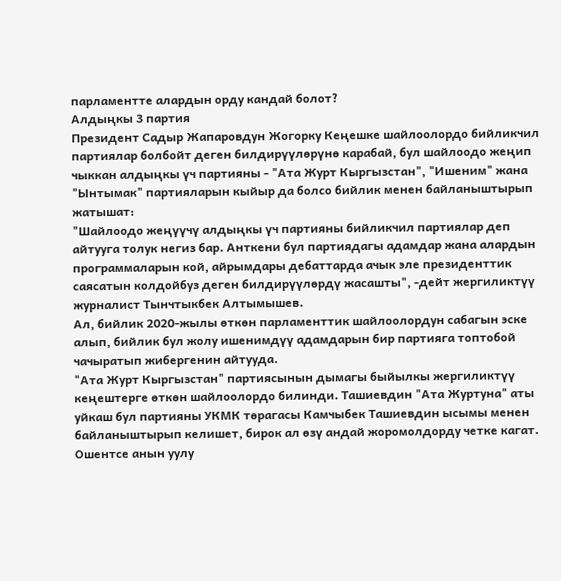парламентте алардын орду кандай болот?
Алдыңкы 3 партия
Президент Садыр Жапаровдун Жогорку Кеңешке шайлоолордо бийликчил партиялар болбойт деген билдирүүлөрүнө карабай, бул шайлоодо жеңип чыккан алдыңкы үч партияны - "Ата Журт Кыргызстан", "Ишеним" жана "Ынтымак" партияларын кыйыр да болсо бийлик менен байланыштырып жатышат:
"Шайлоодо жеңүүчү алдыңкы үч партияны бийликчил партиялар деп айтууга толук негиз бар. Анткени бул партиядагы адамдар жана алардын программаларын кой, айрымдары дебаттарда ачык эле президенттик саясатын колдойбуз деген билдирүүлөрдү жасашты", -дейт жергиликтүү журналист Тынчтыкбек Алтымышев.
Ал, бийлик 2020-жылы өткөн парламенттик шайлоолордун сабагын эске алып, бийлик бул жолу ишенимдүү адамдарын бир партияга топтобой чачыратып жибергенин айтууда.
"Ата Журт Кыргызстан" партиясынын дымагы быйылкы жергиликтүү кеңештерге өткөн шайлоолордо билинди. Ташиевдин "Ата Журтуна" аты уйкаш бул партияны УКМК төрагасы Камчыбек Ташиевдин ысымы менен байланыштырып келишет, бирок ал өзү андай жоромолдорду четке кагат. Ошентсе анын уулу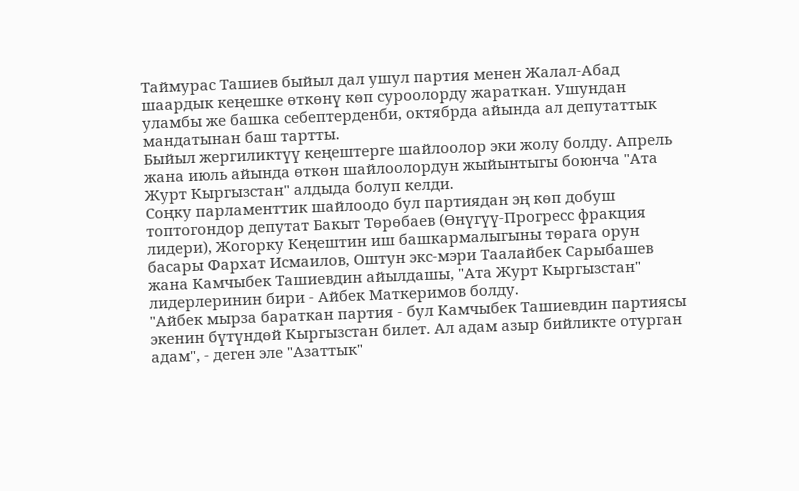Таймурас Ташиев быйыл дал ушул партия менен Жалал-Абад шаардык кеңешке өткөнү көп суроолорду жараткан. Ушундан уламбы же башка себептерденби, октябрда айында ал депутаттык мандатынан баш тартты.
Быйыл жергиликтүү кеңештерге шайлоолор эки жолу болду. Апрель жана июль айында өткөн шайлоолордун жыйынтыгы боюнча "Ата Журт Кыргызстан" алдыда болуп келди.
Соңку парламенттик шайлоодо бул партиядан эң көп добуш топтогондор депутат Бакыт Төрөбаев (Өнүгүү-Прогресс фракция лидери), Жогорку Кеңештин иш башкармалыгыны төрага орун басары Фархат Исмаилов, Оштун экс-мэри Таалайбек Сарыбашев жана Камчыбек Ташиевдин айылдашы, "Ата Журт Кыргызстан" лидерлеринин бири - Айбек Маткеримов болду.
"Айбек мырза бараткан партия - бул Камчыбек Ташиевдин партиясы экенин бүтүндөй Кыргызстан билет. Ал адам азыр бийликте отурган адам", - деген эле "Азаттык"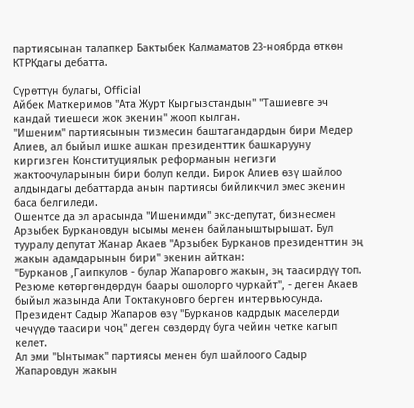партиясынан талапкер Бактыбек Калмаматов 23-ноябрда өткөн КТРКдагы дебатта.

Сүрөттүн булагы, Official
Айбек Маткеримов "Ата Журт Кыргызстандын" "Ташиевге эч кандай тиешеси жок экенин" жооп кылган.
"Ишеним" партиясынын тизмесин баштагандардын бири Медер Алиев, ал быйыл ишке ашкан президенттик башкарууну киргизген Конституциялык реформанын негизги жактоочуларынын бири болуп келди. Бирок Алиев өзү шайлоо алдындагы дебаттарда анын партиясы бийликчил эмес экенин баса белгиледи.
Ошентсе да эл арасында "Ишенимди" экс-депутат, бизнесмен Арзыбек Буркановдун ысымы менен байланыштырышат. Бул тууралу депутат Жанар Акаев "Арзыбек Бурканов президенттин эң жакын адамдарынын бири" экенин айткан:
"Бурканов ,Гаипкулов - булар Жапаровго жакын, эң таасирдүү топ. Резюме көтөргөндөрдүн баары ошолорго чуркайт", - деген Акаев быйыл жазында Али Токтакуновго берген интервьюсунда.
Президент Садыр Жапаров өзү "Бурканов кадрдык маселерди чечүүдө таасири чоң" деген сөздөрдү буга чейин четке кагып келет.
Ал эми "Ынтымак" партиясы менен бул шайлоого Садыр Жапаровдун жакын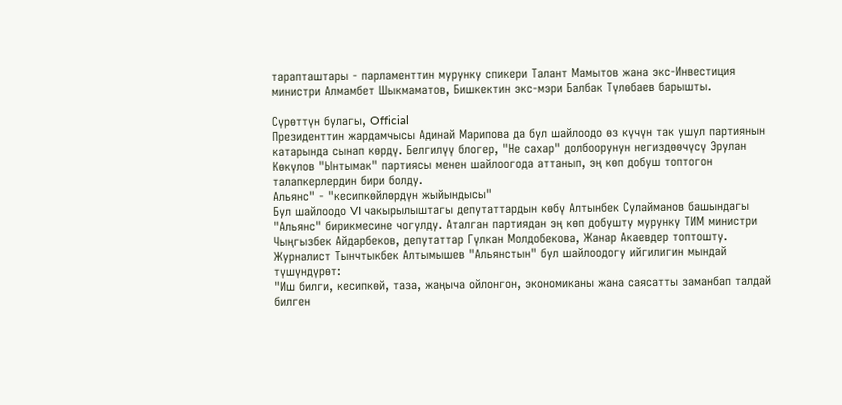тарапташтары - парламенттин мурунку спикери Талант Мамытов жана экс-Инвестиция министри Алмамбет Шыкмаматов, Бишкектин экс-мэри Балбак Түлөбаев барышты.

Сүрөттүн булагы, Official
Президенттин жардамчысы Адинай Марипова да бул шайлоодо өз күчүн так ушул партиянын катарында сынап көрдү. Белгилүү блогер, "Не сахар" долбоорунун негиздөөчүсү Эрулан Көкүлов "Ынтымак" партиясы менен шайлоогода аттанып, эң көп добуш топтогон талапкерлердин бири болду.
Альянс" - "кесипкөйлөрдүн жыйындысы"
Бул шайлоодо VI чакырылыштагы депутаттардын көбү Алтынбек Сулайманов башындагы "Альянс" бирикмесине чогулду. Аталган партиядан эң көп добушту мурунку ТИМ министри Чыңгызбек Айдарбеков, депутаттар Гүлкан Молдобекова, Жанар Акаевдер топтошту.
Журналист Тынчтыкбек Алтымышев "Альянстын" бул шайлоодогу ийгилигин мындай түшүндүрөт:
"Иш билги, кесипкөй, таза, жаңыча ойлонгон, экономиканы жана саясатты заманбап талдай билген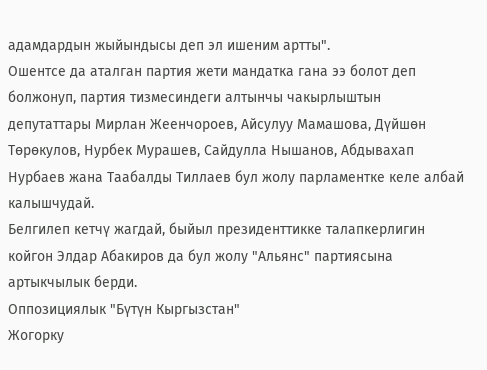адамдардын жыйындысы деп эл ишеним артты".
Ошентсе да аталган партия жети мандатка гана ээ болот деп болжонуп, партия тизмесиндеги алтынчы чакырлыштын депутаттары Мирлан Жеенчороев, Айсулуу Мамашова, Дүйшөн Төрөкулов, Нурбек Мурашев, Сайдулла Нышанов, Абдывахап Нурбаев жана Таабалды Тиллаев бул жолу парламентке келе албай калышчудай.
Белгилеп кетчү жагдай, быйыл президенттикке талапкерлигин койгон Элдар Абакиров да бул жолу "Альянс" партиясына артыкчылык берди.
Оппозициялык "Бүтүн Кыргызстан"
Жогорку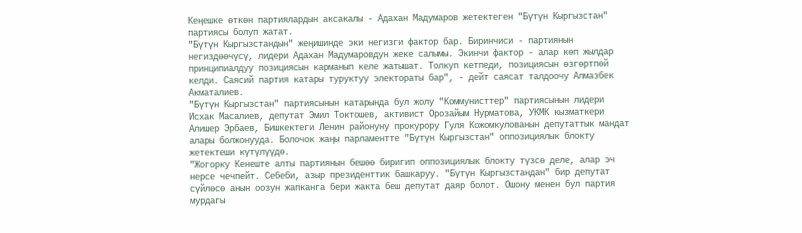Кеңешке өткөн партиялардын аксакалы - Адахан Мадумаров жетектеген "Бүтүн Кыргызстан" партиясы болуп жатат.
"Бүтүн Кыргызстандын" жеңишинде эки негизги фактор бар. Биринчиси - партиянын негиздөөчүсү, лидери Адахан Мадумаровдун жеке салымы. Экинчи фактор - алар көп жылдар принципиалдуу позициясын карманып келе жатышат. Толкуп кетпеди, позициясын өзгөртпөй келди. Саясий партия катары туруктуу электораты бар", - дейт саясат талдоочу Алмазбек Акматалиев.
"Бүтүн Кыргызстан" партиясынын катарында бул жолу "Коммунисттер" партиясынын лидери Исхак Масалиев, депутат Эмил Токтошев, активист Орозайым Нурматова, УКМК кызматкери Алишер Эрбаев, Бишкектеги Ленин районуну прокурору Гуля Кожомкулованын депутаттык мандат алары болжонууда. Болочок жаңы парламентте "Бүтүн Кыргызстан" оппозициялык блокту жетектеши күтүлүүдө.
"Жогорку Кенеште алты партиянын бешөө биригип оппозициялык блокту түзсө деле, алар эч нерсе чечпейт. Себеби, азыр президенттик башкаруу. "Бүтүн Кыргызстандан" бир депутат сүйлөсө анын оозун жапканга бери жакта беш депутат даяр болот. Ошону менен бул партия мурдагы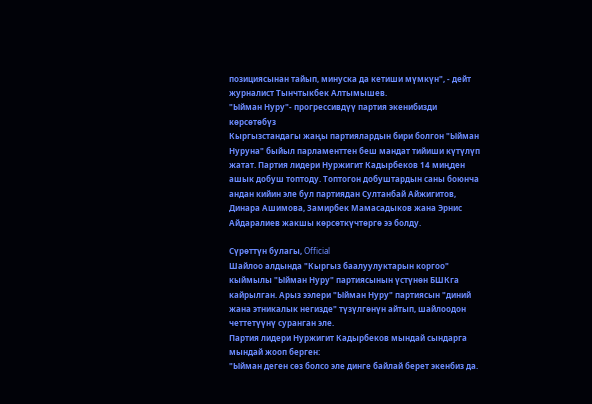позициясынан тайып, минуска да кетиши мүмкүн", - дейт журналист Тынчтыкбек Алтымышев.
"Ыйман Нуру"- прогрессивдүү партия экенибизди көрсөтөбүз
Кыргызстандагы жаңы партиялардын бири болгон "Ыйман Нуруна" быйыл парламенттен беш мандат тийиши күтүлүп жатат. Партия лидери Нуржигит Кадырбеков 14 миңден ашык добуш топтоду. Топтогон добуштардын саны боюнча андан кийин эле бул партиядан Султанбай Айжигитов, Динара Ашимова, Замирбек Мамасадыков жана Эрнис Айдаралиев жакшы көрсөткүчтөргө ээ болду.

Сүрөттүн булагы, Official
Шайлоо алдында "Кыргыз баалуулуктарын коргоо" кыймылы "Ыйман Нуру" партиясынын үстүнөн БШКга кайрылган. Арыз ээлери "Ыйман Нуру" партиясын "диний жана этникалык негизде" түзүлгөнүн айтып, шайлоодон четтетүүнү суранган эле.
Партия лидери Нуржигит Кадырбеков мындай сындарга мындай жооп берген:
"Ыйман деген сөз болсо эле динге байлай берет экенбиз да.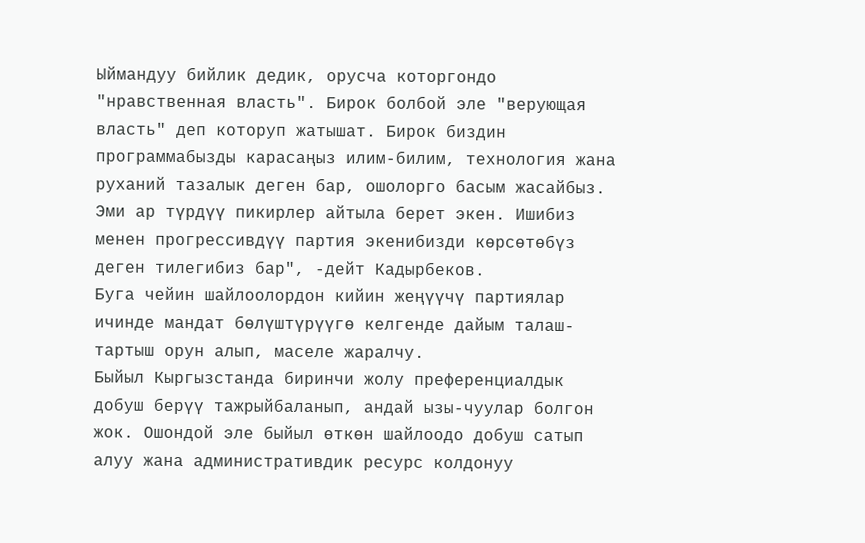Ыймандуу бийлик дедик, орусча которгондо "нравственная власть". Бирок болбой эле "верующая власть" деп которуп жатышат. Бирок биздин программабызды карасаңыз илим-билим, технология жана руханий тазалык деген бар, ошолорго басым жасайбыз. Эми ар түрдүү пикирлер айтыла берет экен. Ишибиз менен прогрессивдүү партия экенибизди көрсөтөбүз деген тилегибиз бар", -дейт Кадырбеков.
Буга чейин шайлоолордон кийин жеңүүчү партиялар ичинде мандат бөлүштүрүүгө келгенде дайым талаш-тартыш орун алып, маселе жаралчу.
Быйыл Кыргызстанда биринчи жолу преференциалдык добуш берүү тажрыйбаланып, андай ызы-чуулар болгон жок. Ошондой эле быйыл өткөн шайлоодо добуш сатып алуу жана административдик ресурс колдонуу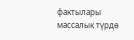фактылары массалык түрдө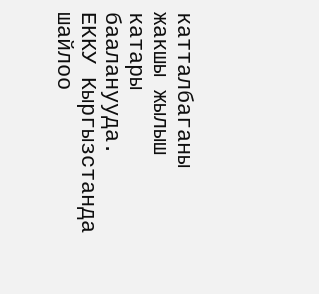катталбаганы жакшы жылыш катары бааланууда.
ЕККУ Кыргызстанда шайлоо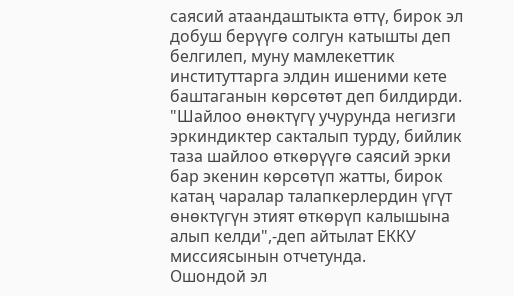саясий атаандаштыкта өттү, бирок эл добуш берүүгө солгун катышты деп белгилеп, муну мамлекеттик институттарга элдин ишеними кете баштаганын көрсөтөт деп билдирди. "Шайлоо өнөктүгү учурунда негизги эркиндиктер сакталып турду, бийлик таза шайлоо өткөрүүгө саясий эрки бар экенин көрсөтүп жатты, бирок катаң чаралар талапкерлердин үгүт өнөктүгүн этият өткөрүп калышына алып келди",-деп айтылат ЕККУ миссиясынын отчетунда.
Ошондой эл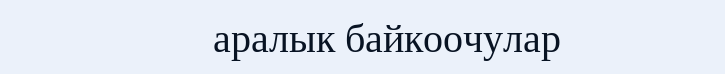аралык байкоочулар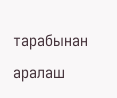тарабынан аралаш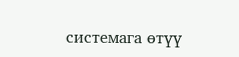системага өтүү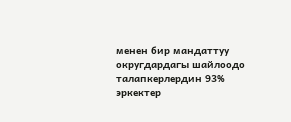менен бир мандаттуу округдардагы шайлоодо талапкерлердин 93% эркектер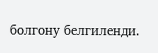болгону белгиленди.